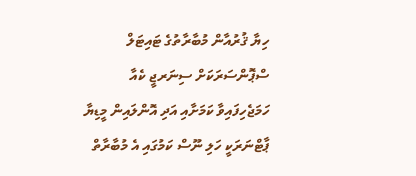ހިޔާ ޤުރުއާން މުބާރާތުގެ ޓައިޓަލް ސްޕޮންސަރަކަށް ސިނަރޖީ ކެއާ ހަމަޖެހިފައިވާ ކަމަށާއި އަދި އޮންލައިން މީޑިޔާ ޕާޓްނަރަކީ ހަލި ނޫސް ކަމުގައި އެ މުބާރާތް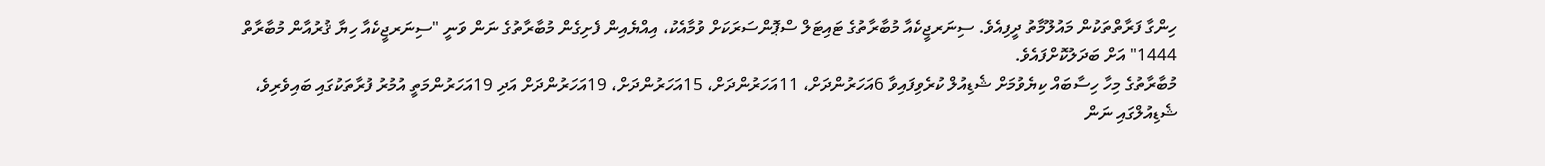ހިންގާ ފަރާތްތަކުން މައުލޫމާތު ދީފިއެވެ. ސިނަރޖީކެއާ މުބާރާތުގެ ޓައިޓަލް ސްޕޮންސަރަކަށް ވުމާއެކު، އިއްޔެއިން ފެށިގެން މުބާރާތުގެ ނަން ވަނީ "ސިނަރޖީކެއާ ހިޔާ ޤުރުއާން މުބާރާތް 1444" އަށް ބަދަލުކޮށްފައެވެ.
މުބާރާތުގެ މިހާ ހިސާބައް ކިޔެވުމަށް ޝެޑިއުލް ކުރެވިފައިވާ 6އަހަރުންދަށް، 11އަހަރުންދަށް، 15އަހަރުންދަށް، 19އަހަރުންދަށް އަދި 19އަހަރުންމަތީ އުމުރު ފުރާތަކުގައި ބައިވެރިވެ، ޝެޑިއުލްގައި ނަން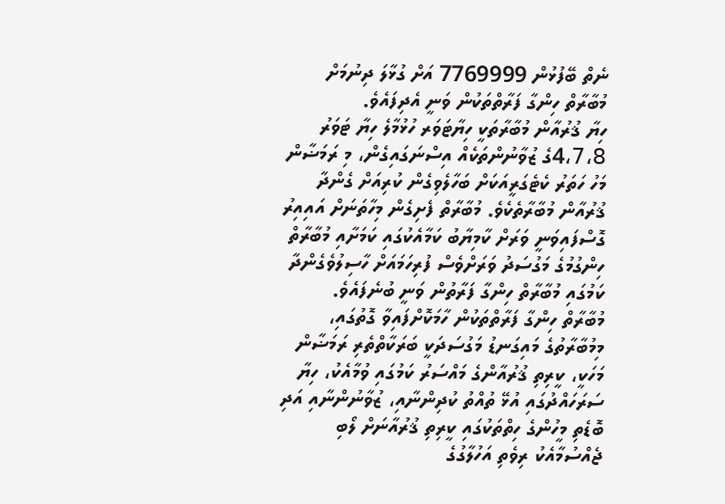ނެތް ބޭފުޅުން 7769999 އަށް ގުޅާލަ ދިނުމަށް މުބާރާތް ހިންގާ ފަރާތްތަކުން ވަނީ އެދިފައެވެ.
ހިޔާ ޤުރުއާން މުބާރާތަކީ ހިޔާޓަވަރ ހުޅުމާލެ ހިޔާ ޓަވަރު 4،7،8ގެ ޒުވާނުންތަކެއް އިސްނަގައިގެން، މި ރަމަޟާން މަހު ހަތަރު ކެޓެގަރީއަކަށް ބަހާލެވިގެން ކުރިއަށް ގެންދާ ޤުރުއާން މުބާރާތެކެވެ. މުބާރާތް ފެށިގެން މިހާތަނަށް އައިއިރު ގޮސްފައިވަނީ ވަރަށް ކާމިޔާބު ކަމާއެކުގައި ކަމަށާއި މުބާރާތް ހިންގުމުގެ މަގުސަދު ވަރަށްވެސް ފުރިހަމައަށް ހާސިލުވެގެންދާ ކަމުގައި މުބާރާތް ހިންގާ ފަރާތުން ވަނީ ބުނެފައެވެ.
މުބާރާތް ހިންގާ ފަރާތްތަކުން ހާމަކޮށްފައިވާ ގޮތުގައި، މިމުބާރާތުގެ މައިގަނޑު މަގުސަދަކީ ބަރަކާތްތެރި ރަމަޟާން މަހަކީ، ކީރިތި ޤުރުއާންގެ މައްސަރު ކަމުގައި ވުމާއެކު، ހިޔާ ސަރަހައްދުގައި އުޅޭ ތުއްތު ކުދިންނާއި، ޒުވާނުންނާއި އަދި ބޮޑެތި މީހުންގެ ހިތްތަކުގައި ކީރިތި ޤުރުއާނަށް ލޯބި ޖެއްސުމާއެކު ރިވެތި އަހުލާގުގެ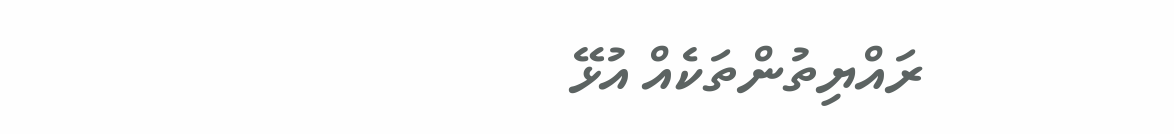ރައްޔިތުންތަކެއް އުޅޭ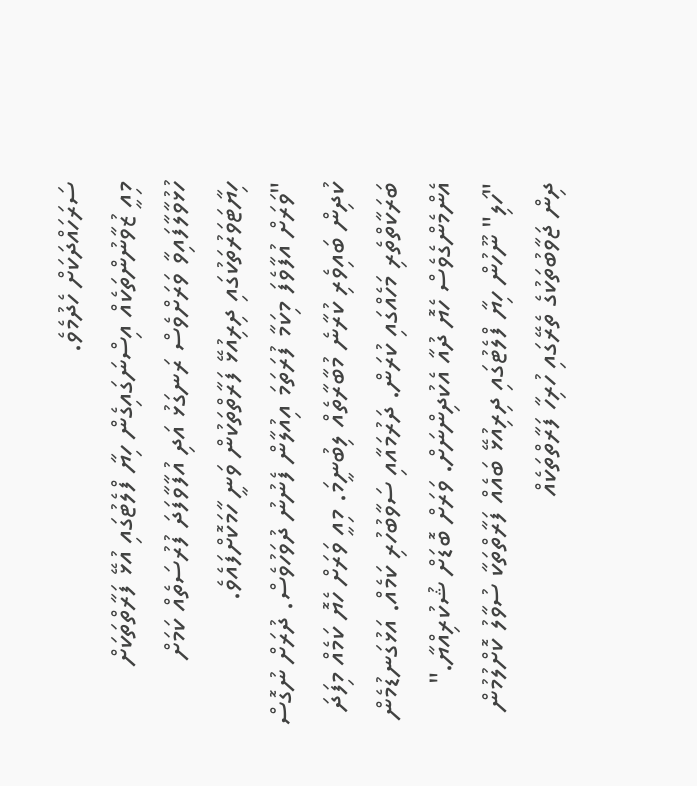ސަރަހައްދަކަށް ހެދުމެވެ.
މިއީ ޒުވާނުންތަކެއް އިސްނަގައިގެން ހިޔާ ފްލެޓުގައި އުޅޭ ފަރާތްތަކަށް ހުޅުވާލާފައިވާ ވަރަށްވެސް ރަނގަޅު އަދި އުފާވާފަދަ ފުރުސަތެއް ކަމަށް ހިޔާޓަވަރުތަކުގައި ދިރިއުޅޭ ފަރާތްތަކުން ވަނީ ހާމަކޮށްފައެވެ.
"ވަރަށް އުފާވެފަ މިކަމާ ފުރަތަމަ އިއުލާން ފެނުނު ދުވަހުވެސް. ދުރަށް ނުގޮސް ކުދިން ބައިވެރި ކުރާނެ މުބާރާތެއް ލިބުނީމަ. މިއީ ވަރަށް ހެޔޮ ކަމެއް މިފަދަ ބަރަކާތްތެރި މަހެއްގައި ކުރަން. ދަރުމައާއި ސަވާބުހުރި ކަމެއް. އަޅުގަނޑުމެން އެންމެންގެވެސް ހެޔޮ ދުއާ އެކުދިންނަށް. ވަރަށް ބޮޑަށް ޝުކުރިއްޔާ."
"ހަލި" ނޫހުން ހިޔާ ފްލެޓުގައި ދިރިއުޅޭ ބައެއް ފަރާތްތަކާ ސުވާލު ކޮށްލުމުން ދިން ޖަވާބުތަކުގެ ތެރޭގައި ހުރިހާ ފަރާތްތަކެއް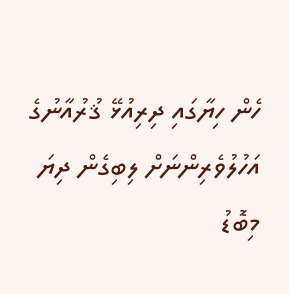ހެން ހިޔާގައި ދިރިއުޅޭ ޤުރުއާނުގެ އަހުލުވެރިންނަށް ލިބިގެން ދިޔަ މިބޮޑު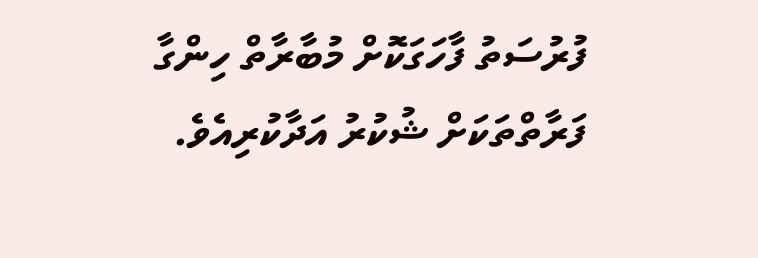ފުރުސަތު ފާހަގަކޮށް މުބާރާތް ހިންގާ ފަރާތްތަކަށް ޝުކުރު އަދާކުރިއެވެ.